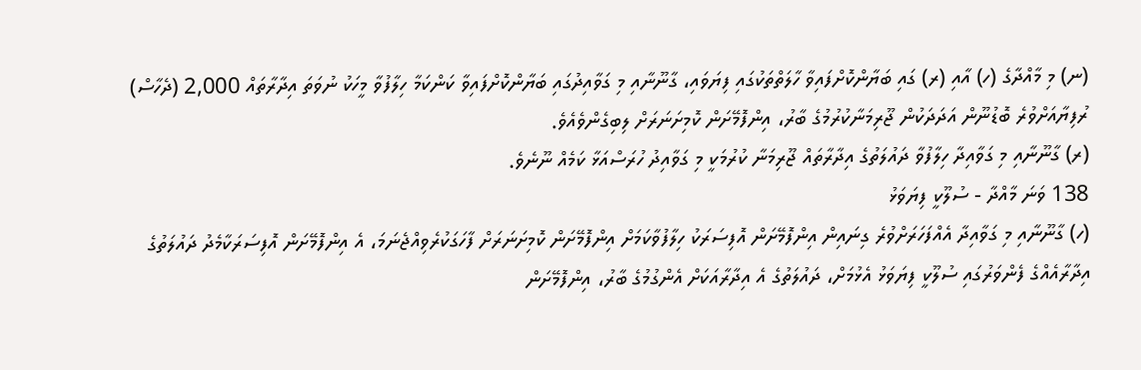(ނ) މި މާއްދާގެ (ހ) އާއި (ރ) ގައި ބަޔާންކޮށްފައިވާ ހާލަތްތަކުގައި ފިޔަވައި، ގާނޫނާއި މި ގަވާއިދުގައި ބަޔާންކޮށްފައިވާ ކަންކަމާ ހިލާފުވާ މީހަކު ނުވަތަ އިދާރާތައް 2,000 (ދެހާސް) ރުފިޔާއަށްވުރެ ބޮޑުނޫން އަދަދަކުން ޖޫރިމަނާކުރުމުގެ ބާރު، އިންފޮމޭށަން ކޮމިށަނަރަށް ލިބިގެންވެއެވެ.
(ރ) ގާނޫނާއި މި ގަވާއިދާ ހިލާފުވާ ދައުލަތުގެ އިދާރާތައް ޖޫރިމަނާ ކުރުމަކީ މި ގަވާއިދު ހުރަސްއަޅާ ކަމެއް ނޫނެވެ.
138 ވަނަ މާއްދާ - ސުލޫކީ ފިޔަވަޅު
(ހ) ގާނޫނާއި މި ގަވާއިދާ އެއްފަހަރަށްވުރެ ގިނައިން އިންފޮމޭށަން އޮފިސަރަކު ހިލާފުވާކަމަށް އިންފޮމޭށަން ކޮމިށަނަރަށް ފާހަގަކުރެވިއްޖެނަމަ، އެ އިންފޮމޭށަން އޮފިސަރަކާމެދު ދައުލަތުގެ އިދާރާއެއްގެ ފެންވަރުގައި ސުލޫކީ ފިޔަވަޅު އެޅުމަށް، ދައުލަތުގެ އެ އިދާރާއަކަށް އެންގުމުގެ ބާރު، އިންފޮމޭށަން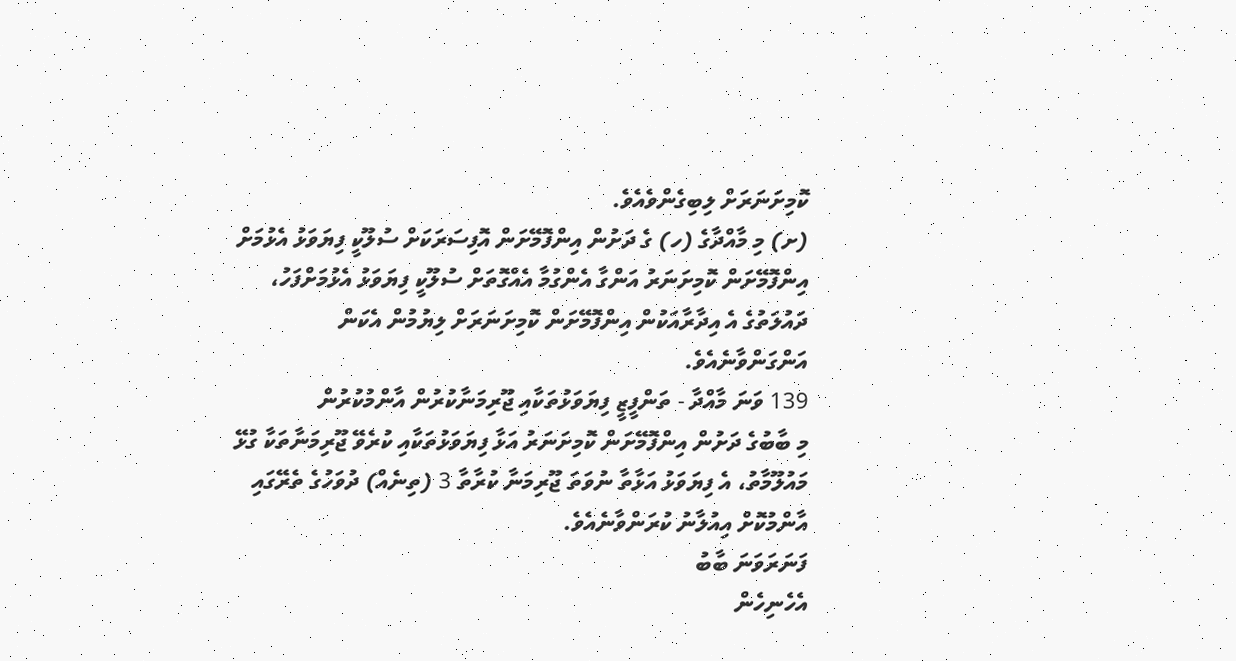ކޮމިށަނަރަށް ލިބިގެންވެއެވެ.
(ށ) މި މާއްދާގެ (ހ) ގެ ދަށުން އިންފޮމޭށަން އޮފިސަރަކަށް ސުލޫކީ ފިޔަވަޅު އެޅުމަށް އިންފޮމޭށަން ކޮމިށަނަރު އަންގާ އެންގުމާ އެއްގޮތަށް ސުލޫކީ ފިޔަވަޅު އެޅުމަށްފަހު، ދައުލަތުގެ އެ އިދާރާއަކުން އިންފޮމޭށަން ކޮމިށަނަރަށް ލިޔުމުން އެކަން އަންގަންވާނެއެވެ.
139 ވަނަ މާއްދާ - ތަންފީޒީ ފިޔަވަޅުތަކާއި ޖޫރިމަނާކުރުން އާންމުކުރުން
މި ބާބުގެ ދަށުން އިންފޮމޭށަން ކޮމިށަނަރު އަޅާ ފިޔަވަޅުތަކާއި ކުރެވޭ ޖޫރިމަނާތަކާ ގުޅޭ މައުލޫމާތު، އެ ފިޔަވަޅު އަޅާތާ ނުވަތަ ޖޫރިމަނާ ކުރާތާ 3 (ތިނެއް) ދުވަހުގެ ތެރޭގައި އާންމުކޮށް އިއުލާނު ކުރަންވާނެއެވެ.
ފަނަރަވަނަ ބާބު
އެހެނިހެން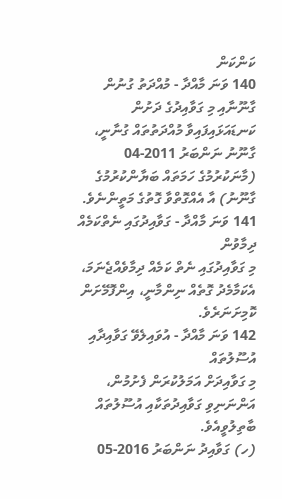ކަންކަން
140 ވަނަ މާއްދާ - މުއްދަތު ގުނުން
ގާނޫނާއި މި ގަވާއިދުގެ ދަށުން ކަނޑައަޅައިފައިވާ މުއްދަތުތައް ގުނާނީ، ގާނޫނު ނަންބަރު 2011-04 (މާނަކުރުމުގެ ހަމަތައް ބަޔާންކުރުމުގެ ގާނޫނު) އާ އެއްގޮތްވާ ގޮތުގެ މަތީންނެވެ.
141 ވަނަ މާއްދާ - ގަވާއިދުގައި ނެތްކަމެއް ދިމާވުން
މި ގަވާއިދުގައި ނެތް ކަމެއް ދިމާވެއްޖެނަމަ، އެކަމާމެދު ގޮތެއް ނިންމާނީ، އިންފޮމޭށަން ކޮމިށަނަރެވެ.
142 ވަނަ މާއްދާ - އުވައިލެވޭ ގަވާއިދާއި އުސޫލުތައް
މި ގަވާއިދަށް އަމަލުކުރަން ފެށުމުން، އަންނަނިވި ގަވާއިދުތަކާއި އުސޫލުތައް ބާތިލުވީއެވެ.
(ހ) ގަވާއިދު ނަންބަރު 2016-05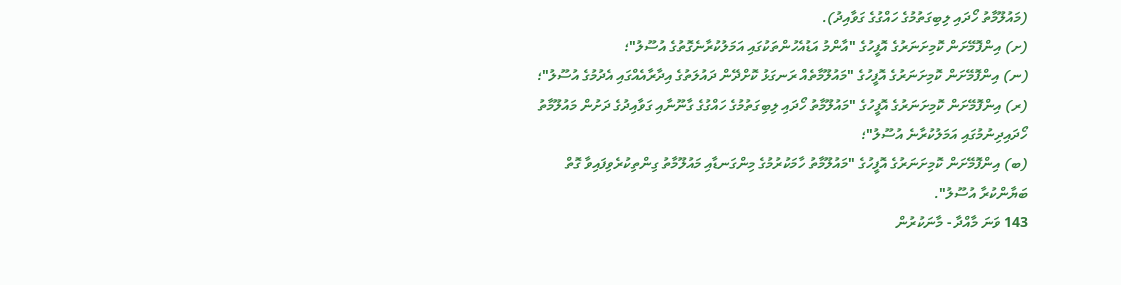(މައުލޫމާތު ހޯދައި ލިބިގަތުމުގެ ހައްގުގެ ގަވާއިދު).
(ށ) އިންފޮމޭށަން ކޮމިށަނަރުގެ އޮފީހުގެ "އާންމު އަޑުއެހުންތަކުގައި އަމަލުކުރާނެގޮތުގެ އުސޫލު"؛
(ނ) އިންފޮމޭށަން ކޮމިށަނަރުގެ އޮފީހުގެ "މައުލޫމާތެއް ރަނގަޅު ކޮށްދޭން ދައުލަތުގެ އިދާރާއެއްގައި އެދުމުގެ އުސޫލު"؛
(ރ) އިންފޮމޭށަން ކޮމިށަނަރުގެ އޮފީހުގެ "މައުލޫމާތު ހޯދައި ލިބިގަތުމުގެ ހައްގުގެ ގާނޫނާއި ގަވާއިދުގެ ދަށުން މައުލޫމާތު ހޯދައިދިނުމުގައި އަމަލުކުރާނެ އުސޫލު"؛
(ބ) އިންފޮމޭށަން ކޮމިށަނަރުގެ އޮފީހުގެ "މައުލޫމާތު ހާމަކުރުމުގެ މިންގަނޑާއި މައުލޫމާތު ގިންތިކުރެވިފައިވާ ގޮތް ބަޔާންކުރާ އުސޫލު".
143 ވަނަ މާއްދާ - މާނަކުރުން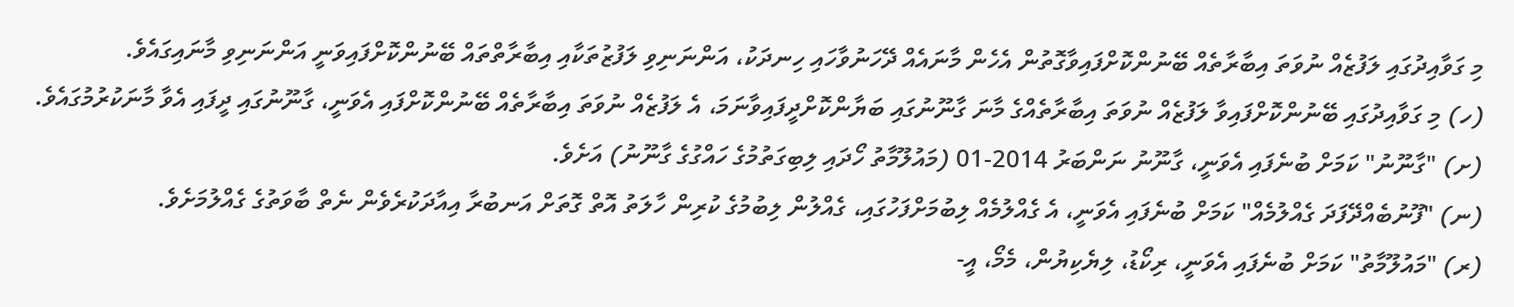މި ގަވާއިދުގައި ލަފުޒެއް ނުވަތަ އިބާރާތެއް ބޭނުންކޮށްފައިވާގޮތުން އެހެން މާނައެއް ދޭހަނުވާހައި ހިނދަކު، އަންނަނިވި ލަފުޒުތަކާއި އިބާރާތްތައް ބޭނުންކޮށްފައިވަނީ އަންނަނިވި މާނައިގައެވެ.
(ހ) މި ގަވާއިދުގައި ބޭނުންކޮށްފައިވާ ލަފުޒެއް ނުވަތަ އިބާރާތެއްގެ މާނަ ގާނޫނުގައި ބަޔާންކޮށްދީފައިވާނަމަ، އެ ލަފުޒެއް ނުވަތަ އިބާރާތެއް ބޭނުންކޮށްފައި އެވަނީ، ގާނޫނުގައި ދީފައި އެވާ މާނަކުރުމުގައެވެ.
(ށ) "ގާނޫނު" ކަމަށް ބުނެފައި އެވަނީ، ގާނޫނު ނަންބަރު 2014-01 (މައުލޫމާތު ހޯދައި ލިބިގަތުމުގެ ހައްގުގެ ގާނޫނު) އަށެވެ.
(ނ) "ފޫނުބެއްދޭފަދަ ގެއްލުމެއް" ކަމަށް ބުނެފައި އެވަނީ، އެ ގެއްލުމެއް ލިބުމަށްފަހުގައި، ގެއްލުން ލިބުމުގެ ކުރިން ހާލަތު އޮތް ގޮތަށް އަނބުރާ އިއާދަކުރެވެން ނެތް ބާވަތުގެ ގެއްލުމަށެވެ.
(ރ) "މައުލޫމާތު" ކަމަށް ބުނެފައި އެވަނީ، ރިކޯޑު، ލިޔެކިޔުން، މެމޯ، އީ-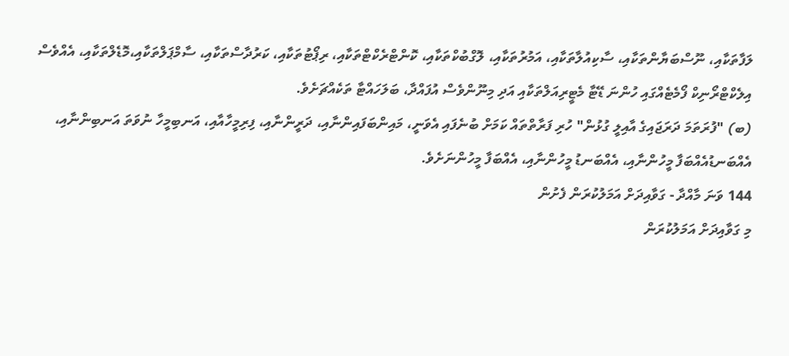ލަފާތަކާއި، ނޫސްބަޔާންތަކާއި، ސާކިއުލާތަކާއި، އަމުރުތަކާއި، ލޮގްބުކްތަކާއި، ކޮންޓްރެކްޓްތަކާއި، ރިޕޯޓުތަކާއި، ކަރުދާސްތަކާއި، ސާމްޕަލްތަކާއި،މޮޑެލްތަކާއި، އެއްވެސް އިލެކްޓްރޯނިކް ފޯމެޓެއްގައި ހުންނަ ޑޭޓާ މެޓީރިއަލްތަކާއި އަދި މިނޫންވެސް އުފައްދާ، ބަލަހައްޓާ ތަކެއްޗަށެވެ.
(ބ) "ފުރަތަމަ ދަރަޖައިގެ އާއިލީ ގުޅުން" ހުރި ފަރާތްތައް ކަމަށް ބުނެފައި އެވަނީ، މައިންބަފައިންނާއި، ދަރީންނާއި، ފިރިމީހާއާއި، އަނބިމީހާ ނުވަތަ އަނބިންނާއި، އެއްބަނޑުއެއްބަފާ މީހުންނާއި، އެއްބަނޑު މީހުންނާއި، އެއްބަފާ މީހުންނަށެވެ.
144 ވަނަ މާއްދާ - ގަވާއިދަށް އަމަލުކުރަން ފެށުން
މި ގަވާއިދަށް އަމަލުކުރަން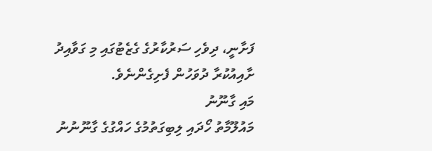ފަށާނީ، ދިވެހި ސަރުކާރުގެ ގެޒެޓުގައި މި ގަވާއިދު ށާއިއުކުރާ ދުވަހުން ފެށިގެންނެވެ.
މައި ގާނޫނު
މައުލޫމާތު ހޯދައި ލިބިގަތުމުގެ ހައްގުގެ ގާނޫނުނު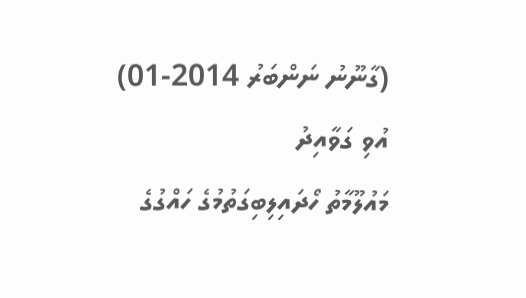(ގާނޫނު ނަންބަރު 2014-01)
އުވި ގަވާއިދު
މައުލޫމާތު ހޯދައިލިބިގަތުމުގެ ހައްގުގެ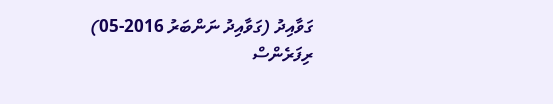ގަވާއިދު (ގަވާއިދު ނަންބަރު 2016-05)
ރިފަރެންސް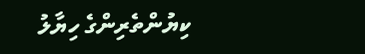ކިޔުންތެރިންގެ ހިޔާލު